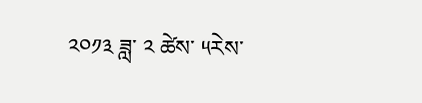༢༠༡༣ ཟླ་ ༢ ཚེས་ ༥རེས་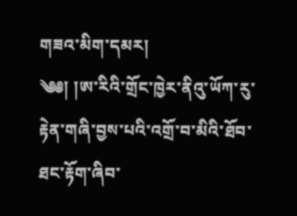གཟའ་མིག་དམར།
༄༅། །ཨ་རིའི་གྲོང་ཁྱེར་ནིའུ་ཡོཀ་རུ་རྟེན་གཞི་བྱས་པའི་འགྲོ་བ་མིའི་ཐོབ་ཐང་རྟོག་ཞིབ་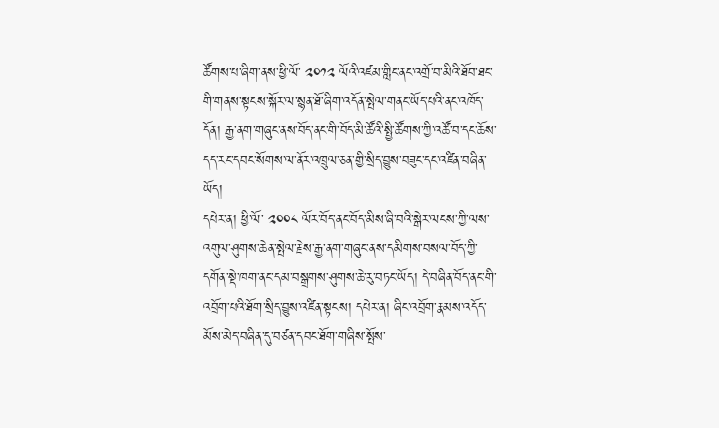ཚོགས་པ་ཞིག་ནས་ཕྱི་ལོ་ ༢༠༡༢ ལོའི་འཛམ་གླིང་ནང་འགྲོ་བ་མིའི་ཐོབ་ཐང་གི་གནས་སྟངས་སྐོར་ལ་སྙན་ཐོ་ཞིག་འདོན་སྤེལ་གནང་ཡོད་པའི་ནང་འཁོད་དོན། རྒྱ་ནག་གཞུང་ནས་བོད་ནང་གི་བོད་མི་ཚོའི་སྤྱི་ཚོགས་ཀྱི་འཚོ་བ་དང་ཆོས་དད་རང་དབང་སོགས་ལ་ནོར་འཁྲུལ་ཅན་གྱི་སྲིད་བྱུས་བཟུང་དང་འཛིན་བཞིན་ཡོད།
དཔེར་ན། ཕྱི་ལོ་ ༢༠༠༨ ལོར་བོད་ནང་བོད་མིས་ཞི་བའི་སྒེར་ལངས་ཀྱི་ལས་འགུལ་ཤུགས་ཆེན་སྤེལ་རྗེས་རྒྱ་ནག་གཞུང་ནས་དམིགས་བསལ་བོད་ཀྱི་དགོན་སྡེ་ཁག་ནང་དམ་བསྒྲགས་ཤུགས་ཆེ་རུ་བཏང་ཡོད། དེ་བཞིན་བོད་ནང་གི་འབྲོག་པའི་ཐོག་སྲིད་བྱུས་འཛིན་སྟངས། དཔེར་ན། ཞིང་འབྲོག་རྣམས་འདོད་མོས་མེད་བཞིན་དུ་བཙན་དབང་ཐོག་གཞིས་སྤོས་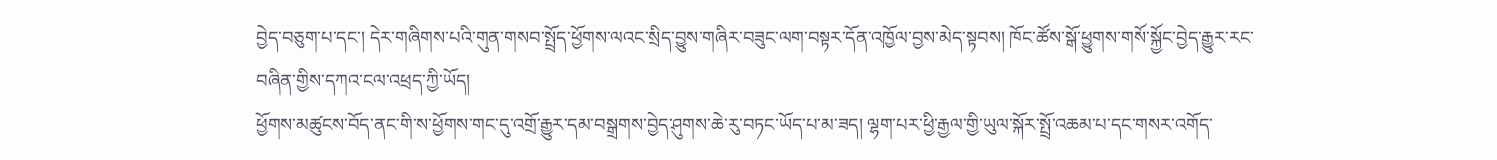བྱེད་བཅུག་པ་དང་། དེར་གཞིགས་པའི་གུན་གསབ་སྤྲོད་ཕྱོགས་ལའང་སྲིད་བྱུས་གཞིར་བཟུང་ལག་བསྟར་དོན་འཁྱོལ་བྱས་མེད་སྟབས། ཁོང་ཚོས་སྒོ་ཕྱུགས་གསོ་སྐྱོང་བྱེད་རྒྱུར་རང་བཞིན་གྱིས་དཀའ་ངལ་འཕྲད་ཀྱི་ཡོད།
ཕྱོགས་མཚུངས་བོད་ནང་གི་ས་ཕྱོགས་གང་དུ་འགྲོ་རྒྱུར་དམ་བསྒྲགས་བྱེད་ཤུགས་ཆེ་རུ་བཏང་ཡོད་པ་མ་ཟད། ལྷག་པར་ཕྱི་རྒྱལ་གྱི་ཡུལ་སྐོར་སྤྲོ་འཆམ་པ་དང་གསར་འགོད་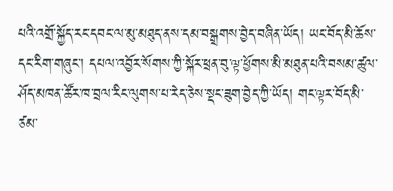པའི་འགྲོ་སྐྱོད་རང་དབང་ལ་མུ་མཐུད་ནས་དམ་བསྒྲགས་བྱེད་བཞིན་ཡོད། ཡང་བོད་མི་ཆོས་དང་རིག་གཞུང་། དཔལ་འབྱོར་སོགས་ཀྱི་སྐོར་ཕྲན་བུ་ལྟ་ཕྱོགས་མི་མཐུན་པའི་བསམ་ཚུལ་ཤོད་མཁན་ཚོར་ཁ་བྲལ་རིང་ལུགས་པ་རེད་ཅེས་སྡང་ཟུག་བྱེད་ཀྱི་ཡོད། གང་ལྟར་བོད་མི་ཙམ་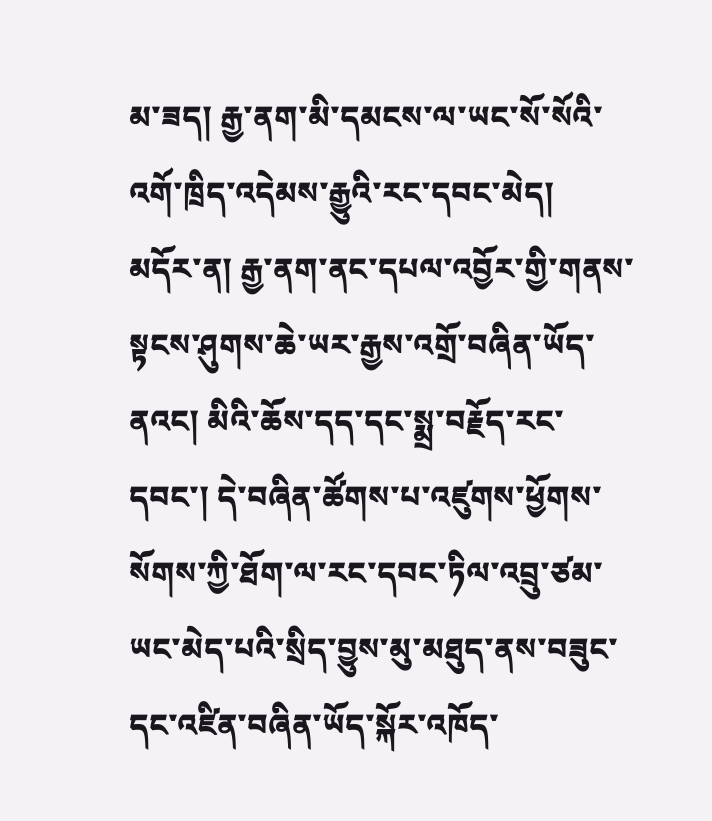མ་ཟད། རྒྱ་ནག་མི་དམངས་ལ་ཡང་སོ་སོའི་འགོ་ཁྲིད་འདེམས་རྒྱུའི་རང་དབང་མེད།
མདོར་ན། རྒྱ་ནག་ནང་དཔལ་འབྱོར་གྱི་གནས་སྟངས་ཤུགས་ཆེ་ཡར་རྒྱས་འགྲོ་བཞིན་ཡོད་ནའང། མིའི་ཆོས་དད་དང་སྨྲ་བརྗོད་རང་དབང་། དེ་བཞིན་ཚོགས་པ་འཛུགས་ཕྱོགས་སོགས་ཀྱི་ཐོག་ལ་རང་དབང་ཏིལ་འབྲུ་ཙམ་ཡང་མེད་པའི་སྲིད་བྱུས་མུ་མཐུད་ནས་བཟུང་དང་འཛིན་བཞིན་ཡོད་སྐོར་འཁོད་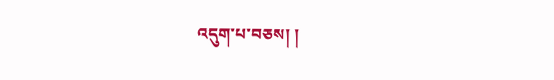འདུག་པ་བཅས། །